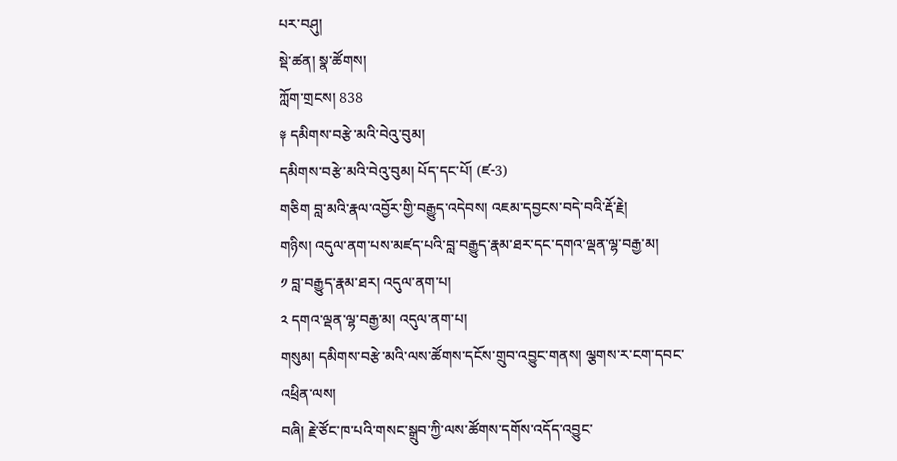པར་བཤུ།
སྡེ་ཚན། སྣ་ཚོགས།
ཀློག་གྲངས། 838
༈ དམིགས་བརྩེ་མའི་བེའུ་བུམ།
དམིགས་བརྩེ་མའི་བེའུ་བུམ། པོད་དང་པོ། (ཛ-3)
གཅིག བླ་མའི་རྣལ་འབྱོར་གྱི་བརྒྱུད་འདེབས། འཇམ་དབྱངས་བདེ་བའི་རྡོ་རྗེ།
གཉིས། འདུལ་ནག་པས་མཛད་པའི་བླ་བརྒྱུད་རྣམ་ཐར་དང་དགའ་ལྡན་ལྷ་བརྒྱ་མ།
༡ བླ་བརྒྱུད་རྣམ་ཐར། འདུལ་ནག་པ།
༢ དགའ་ལྡན་ལྷ་བརྒྱ་མ། འདུལ་ནག་པ།
གསུམ། དམིགས་བརྩེ་མའི་ལས་ཚོགས་དངོས་གྲུབ་འབྱུང་གནས། ལྕགས་ར་ངག་དབང་འཕྲིན་ལས།
བཞི། རྗེ་ཙོང་ཁ་པའི་གསང་སྒྲུབ་ཀྱི་ལས་ཚོགས་དགོས་འདོད་འབྱུང་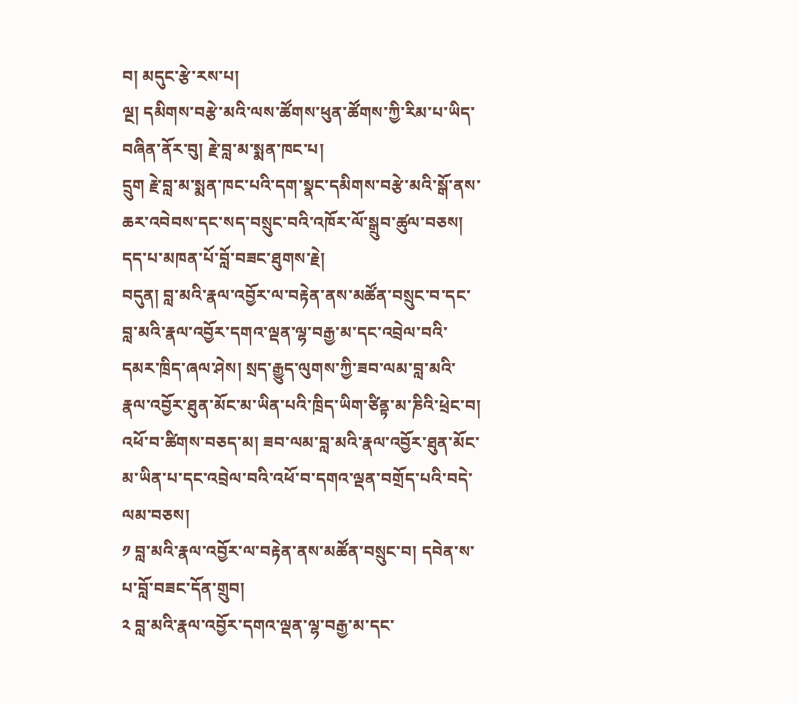བ། མདུང་རྩེ་རས་པ།
ལྔ། དམིགས་བརྩེ་མའི་ལས་ཚོགས་ཕུན་ཚོགས་ཀྱི་རིམ་པ་ཡིད་བཞིན་ནོར་བུ། རྗེ་བླ་མ་སྨན་ཁང་པ།
དྲུག རྗེ་བླ་མ་སྨན་ཁང་པའི་དག་སྣང་དམིགས་བརྩེ་མའི་སྒོ་ནས་ཆར་འབེབས་དང་སད་བསྲུང་བའི་འཁོར་ལོ་སྒྲུབ་ཚུལ་བཅས། དད་པ་མཁན་པོ་བློ་བཟང་ཐུགས་རྗེ།
བདུན། བླ་མའི་རྣལ་འབྱོར་ལ་བརྟེན་ནས་མཚོན་བསྲུང་བ་དང་བླ་མའི་རྣལ་འབྱོར་དགའ་ལྡན་ལྷ་བརྒྱ་མ་དང་འབྲེལ་བའི་དམར་ཁྲིད་ཞལ་ཤེས། སྲད་རྒྱུད་ལུགས་ཀྱི་ཟབ་ལམ་བླ་མའི་རྣལ་འབྱོར་ཐུན་མོང་མ་ཡིན་པའི་ཁྲིད་ཡིག་ཙིནྟ་མ་ཎིའི་ཕྲེང་བ། འཕོ་བ་ཚིགས་བཅད་མ། ཟབ་ལམ་བླ་མའི་རྣལ་འབྱོར་ཐུན་མོང་མ་ཡིན་པ་དང་འབྲེལ་བའི་འཕོ་བ་དགའ་ལྡན་བགྲོད་པའི་བདེ་ལམ་བཅས།
༡ བླ་མའི་རྣལ་འབྱོར་ལ་བརྟེན་ནས་མཚོན་བསྲུང་བ། དབེན་ས་པ་བློ་བཟང་དོན་གྲུབ།
༢ བླ་མའི་རྣལ་འབྱོར་དགའ་ལྡན་ལྷ་བརྒྱ་མ་དང་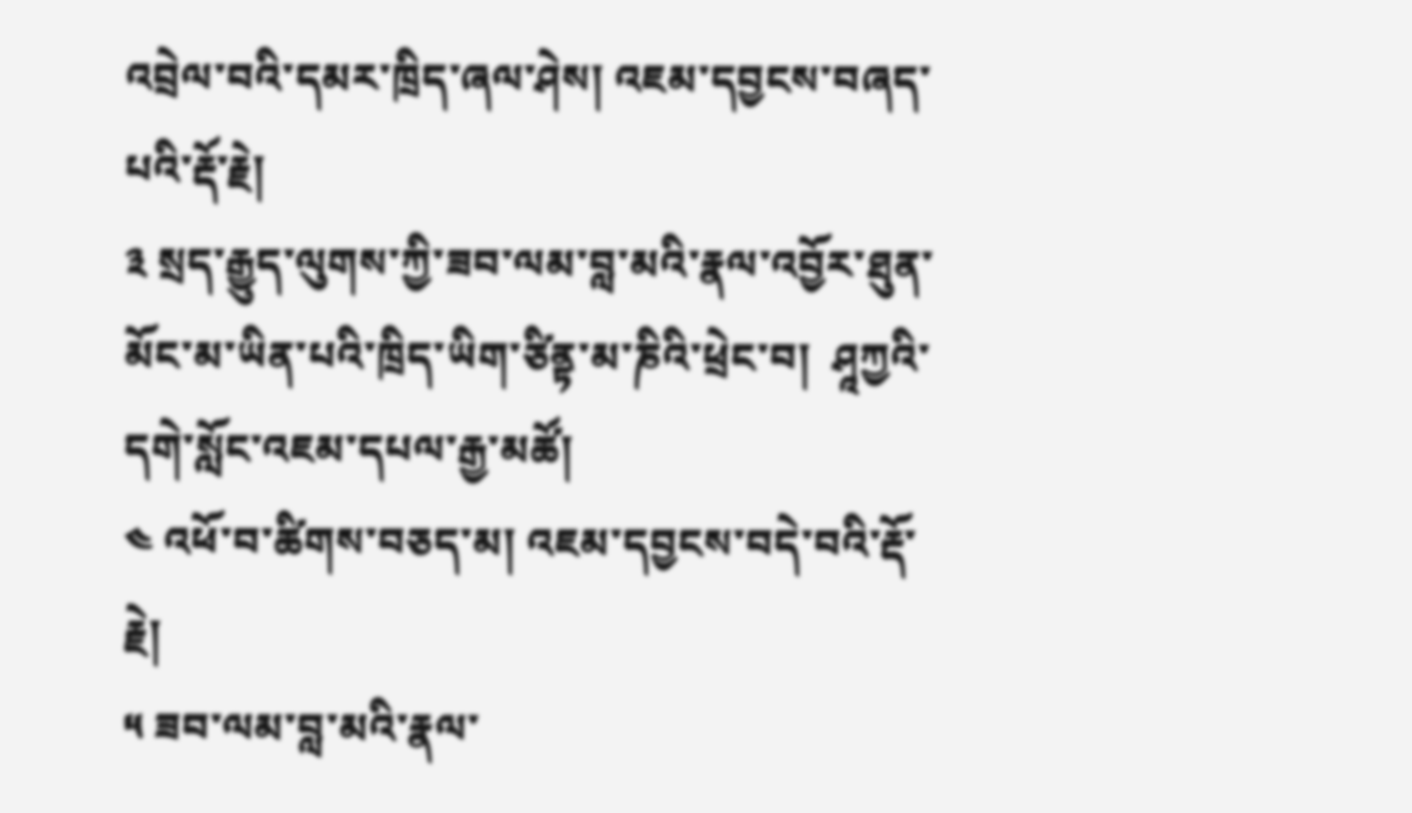འབྲེལ་བའི་དམར་ཁྲིད་ཞལ་ཤེས། འཇམ་དབྱངས་བཞད་པའི་རྡོ་རྗེ།
༣ སྲད་རྒྱུད་ལུགས་ཀྱི་ཟབ་ལམ་བླ་མའི་རྣལ་འབྱོར་ཐུན་མོང་མ་ཡིན་པའི་ཁྲིད་ཡིག་ཙིནྟ་མ་ཎིའི་ཕྲེང་བ།  ཤཱཀྱའི་དགེ་སློང་འཇམ་དཔལ་རྒྱ་མཚོ།
༤ འཕོ་བ་ཚིགས་བཅད་མ། འཇམ་དབྱངས་བདེ་བའི་རྡོ་རྗེ།
༥ ཟབ་ལམ་བླ་མའི་རྣལ་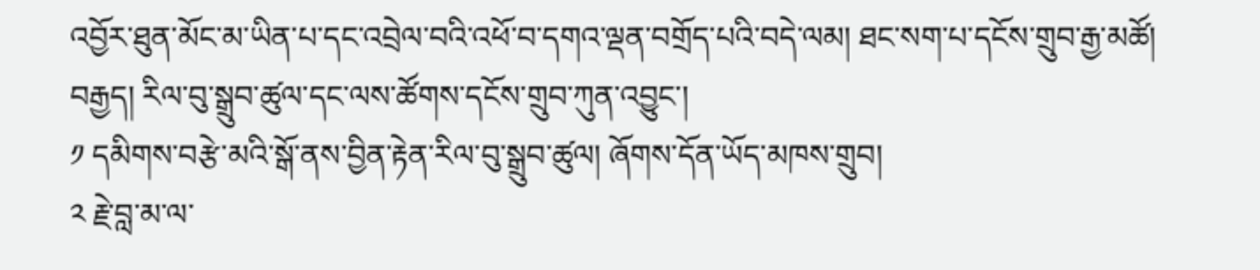འབྱོར་ཐུན་མོང་མ་ཡིན་པ་དང་འབྲེལ་བའི་འཕོ་བ་དགའ་ལྡན་བགྲོད་པའི་བདེ་ལམ། ཐང་སག་པ་དངོས་གྲུབ་རྒྱ་མཚོ།
བརྒྱད། རིལ་བུ་སྒྲུབ་ཚུལ་དང་ལས་ཚོགས་དངོས་གྲུབ་ཀུན་འབྱུང་།
༡ དམིགས་བརྩེ་མའི་སྒོ་ནས་བྱིན་རྟེན་རིལ་བུ་སྒྲུབ་ཚུལ། ཞོགས་དོན་ཡོད་མཁས་གྲུབ།
༢ རྗེ་བླ་མ་ལ་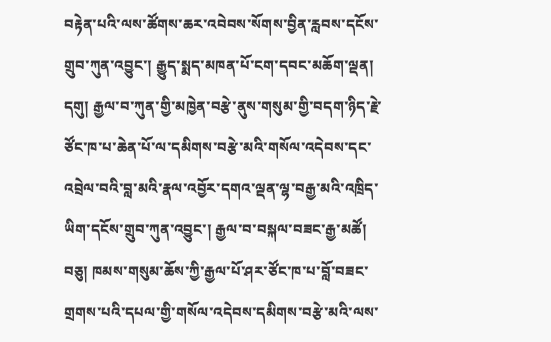བརྟེན་པའི་ལས་ཚོགས་ཆར་འབེབས་སོགས་བྱིན་རླབས་དངོས་གྲུབ་ཀུན་འབྱུང་། རྒྱུད་སྨད་མཁན་པོ་ངག་དབང་མཆོག་ལྡན།
དགུ། རྒྱལ་བ་ཀུན་གྱི་མཁྱེན་བརྩེ་ནུས་གསུམ་གྱི་བདག་ཉིད་རྗེ་ཙོང་ཁ་པ་ཆེན་པོ་ལ་དམིགས་བརྩེ་མའི་གསོལ་འདེབས་དང་འབྲེལ་བའི་བླ་མའི་རྣལ་འབྱོར་དགའ་ལྡན་ལྷ་བརྒྱ་མའི་འཁྲིད་ཡིག་དངོས་གྲུབ་ཀུན་འབྱུང་། རྒྱལ་བ་བསྐལ་བཟང་རྒྱ་མཚོ།
བཅུ། ཁམས་གསུམ་ཆོས་ཀྱི་རྒྱལ་པོ་ཤར་ཙོང་ཁ་པ་བློ་བཟང་གྲགས་པའི་དཔལ་གྱི་གསོལ་འདེབས་དམིགས་བརྩེ་མའི་ལས་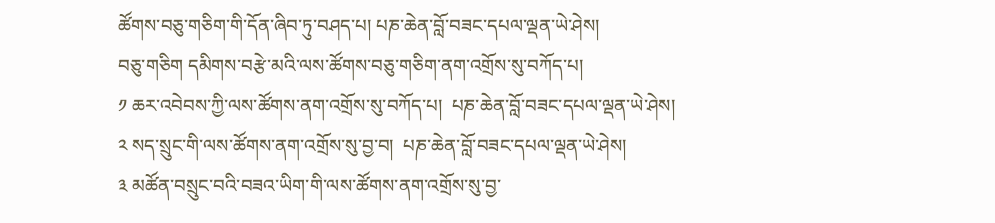ཚོགས་བཅུ་གཅིག་གི་དོན་ཞིབ་ཏུ་བཤད་པ། པཎ་ཆེན་བློ་བཟང་དཔལ་ལྡན་ཡེ་ཤེས།
བཅུ་གཅིག དམིགས་བརྩེ་མའི་ལས་ཚོགས་བཅུ་གཅིག་ནག་འགྲོས་སུ་བཀོད་པ།
༡ ཆར་འབེབས་ཀྱི་ལས་ཚོགས་ནག་འགྲོས་སུ་བཀོད་པ།  པཎ་ཆེན་བློ་བཟང་དཔལ་ལྡན་ཡེ་ཤེས།
༢ སད་སྲུང་གི་ལས་ཚོགས་ནག་འགྲོས་སུ་བྱ་བ།  པཎ་ཆེན་བློ་བཟང་དཔལ་ལྡན་ཡེ་ཤེས།
༣ མཚོན་བསྲུང་བའི་བཟའ་ཡིག་གི་ལས་ཚོགས་ནག་འགྲོས་སུ་བྱ་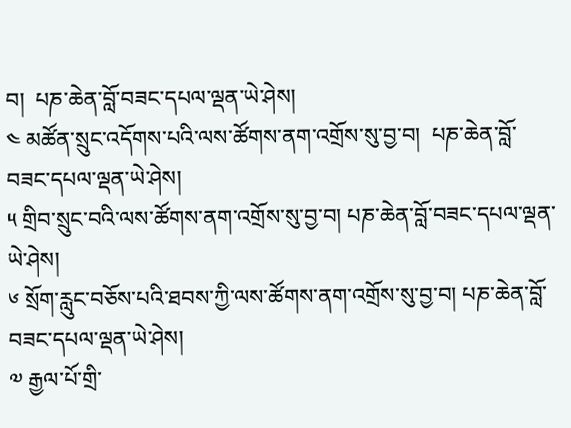བ།  པཎ་ཆེན་བློ་བཟང་དཔལ་ལྡན་ཡེ་ཤེས།
༤ མཚོན་སྲུང་འདོགས་པའི་ལས་ཚོགས་ནག་འགྲོས་སུ་བྱ་བ།  པཎ་ཆེན་བློ་བཟང་དཔལ་ལྡན་ཡེ་ཤེས།
༥ གྲིབ་སྲུང་བའི་ལས་ཚོགས་ནག་འགྲོས་སུ་བྱ་བ། པཎ་ཆེན་བློ་བཟང་དཔལ་ལྡན་ཡེ་ཤེས།
༦ སྲོག་རླུང་བཅོས་པའི་ཐབས་ཀྱི་ལས་ཚོགས་ནག་འགྲོས་སུ་བྱ་བ། པཎ་ཆེན་བློ་བཟང་དཔལ་ལྡན་ཡེ་ཤེས།
༧ རྒྱལ་པོ་གྲི་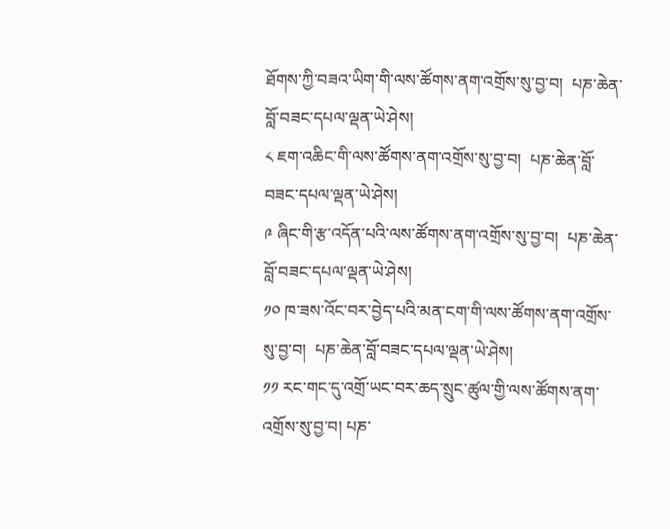ཐོགས་ཀྱི་བཟའ་ཡིག་གི་ལས་ཚོགས་ནག་འགྲོས་སུ་བྱ་བ།  པཎ་ཆེན་བློ་བཟང་དཔལ་ལྡན་ཡེ་ཤེས།
༨ ཇག་འཆིང་གི་ལས་ཚོགས་ནག་འགྲོས་སུ་བྱ་བ།  པཎ་ཆེན་བློ་བཟང་དཔལ་ལྡན་ཡེ་ཤེས།
༩ ཞིང་གི་རྩ་འདོན་པའི་ལས་ཚོགས་ནག་འགྲོས་སུ་བྱ་བ།  པཎ་ཆེན་བློ་བཟང་དཔལ་ལྡན་ཡེ་ཤེས།
༡༠ ཁ་ཟས་འོང་བར་བྱེད་པའི་མན་ངག་གི་ལས་ཚོགས་ནག་འགྲོས་སུ་བྱ་བ།  པཎ་ཆེན་བློ་བཟང་དཔལ་ལྡན་ཡེ་ཤེས།
༡༡ རང་གང་དུ་འགྲོ་ཡང་བར་ཆད་སྲུང་ཚུལ་གྱི་ལས་ཚོགས་ནག་འགྲོས་སུ་བྱ་བ། པཎ་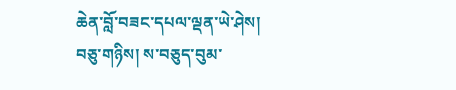ཆེན་བློ་བཟང་དཔལ་ལྡན་ཡེ་ཤེས།
བཅུ་གཉིས། ས་བཅུད་བུམ་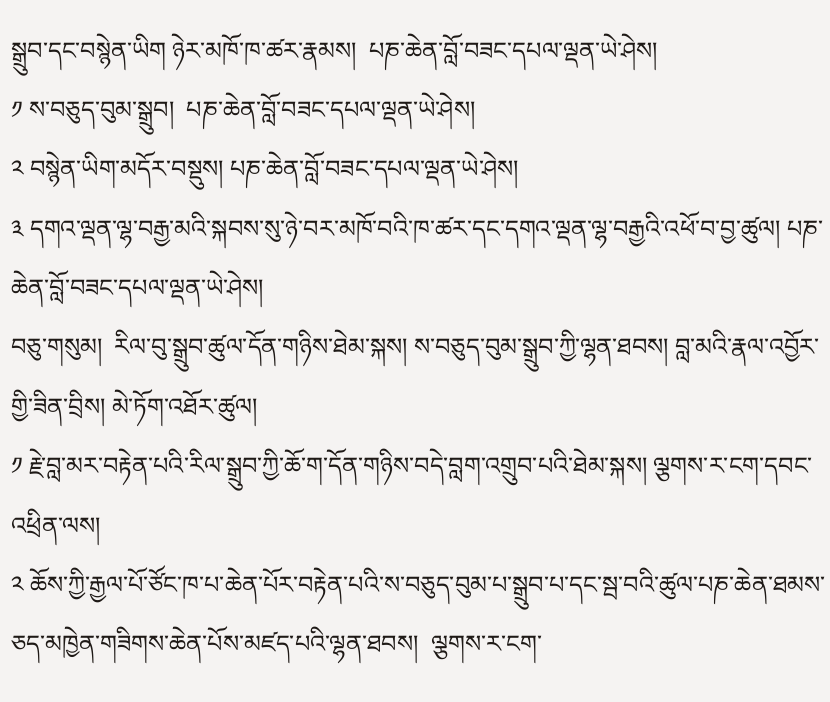སྒྲུབ་དང་བསྙེན་ཡིག ཉེར་མཁོ་ཁ་ཚར་རྣམས།  པཎ་ཆེན་བློ་བཟང་དཔལ་ལྡན་ཡེ་ཤེས།
༡ ས་བཅུད་བུམ་སྒྲུབ།  པཎ་ཆེན་བློ་བཟང་དཔལ་ལྡན་ཡེ་ཤེས།
༢ བསྙེན་ཡིག་མདོར་བསྡུས། པཎ་ཆེན་བློ་བཟང་དཔལ་ལྡན་ཡེ་ཤེས།
༣ དགའ་ལྡན་ལྷ་བརྒྱ་མའི་སྐབས་སུ་ཉེ་བར་མཁོ་བའི་ཁ་ཚར་དང་དགའ་ལྡན་ལྷ་བརྒྱའི་འཕོ་བ་བྱ་ཚུལ། པཎ་ཆེན་བློ་བཟང་དཔལ་ལྡན་ཡེ་ཤེས།
བཅུ་གསུམ།  རིལ་བུ་སྒྲུབ་ཚུལ་དོན་གཉིས་ཐེམ་སྐས། ས་བཅུད་བུམ་སྒྲུབ་ཀྱི་ལྷན་ཐབས། བླ་མའི་རྣལ་འབྱོར་གྱི་ཟིན་བྲིས། མེ་ཏོག་འཐོར་ཚུལ།
༡ རྗེ་བླ་མར་བརྟེན་པའི་རིལ་སྒྲུབ་ཀྱི་ཆོ་ག་དོན་གཉིས་བདེ་བླག་འགྲུབ་པའི་ཐེམ་སྐས། ལྕགས་ར་ངག་དབང་འཕྲིན་ལས།
༢ ཆོས་ཀྱི་རྒྱལ་པོ་ཙོང་ཁ་པ་ཆེན་པོར་བརྟེན་པའི་ས་བཅུད་བུམ་པ་སྒྲུབ་པ་དང་སྦ་བའི་ཚུལ་པཎ་ཆེན་ཐམས་ཅད་མཁྱེན་གཟིགས་ཆེན་པོས་མཛད་པའི་ལྷན་ཐབས།  ལྕགས་ར་ངག་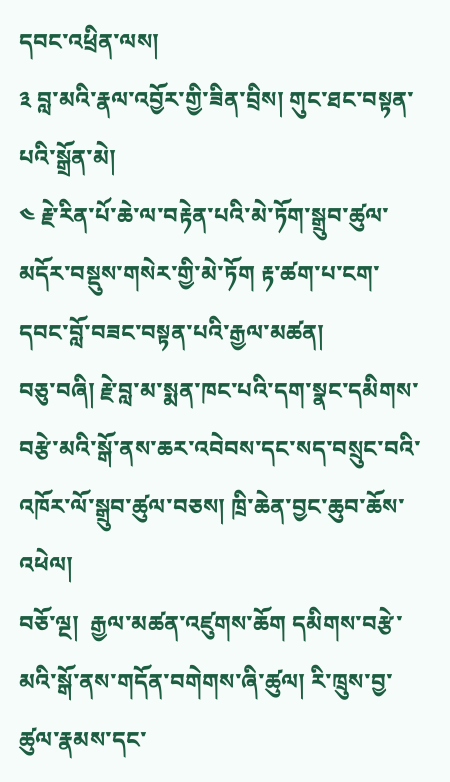དབང་འཕྲིན་ལས།
༣ བླ་མའི་རྣལ་འབྱོར་གྱི་ཟིན་བྲིས། གུང་ཐང་བསྟན་པའི་སྒྲོན་མེ།
༤ རྗེ་རིན་པོ་ཆེ་ལ་བརྟེན་པའི་མེ་ཏོག་སྒྲུབ་ཚུལ་མདོར་བསྡུས་གསེར་གྱི་མེ་ཏོག རྟ་ཚག་པ་ངག་དབང་བློ་བཟང་བསྟན་པའི་རྒྱལ་མཚན།
བཅུ་བཞི། རྗེ་བླ་མ་སྨན་ཁང་པའི་དག་སྣང་དམིགས་བརྩེ་མའི་སྒོ་ནས་ཆར་འབེབས་དང་སད་བསྲུང་བའི་འཁོར་ལོ་སྒྲུབ་ཚུལ་བཅས། ཁྲི་ཆེན་བྱང་ཆུབ་ཆོས་འཕེལ།
བཅོ་ལྔ།  རྒྱལ་མཚན་འཛུགས་ཆོག དམིགས་བརྩེ་མའི་སྒོ་ནས་གདོན་བགེགས་ཞི་ཚུལ། རི་ཁྲུས་བྱ་ཚུལ་རྣམས་དང་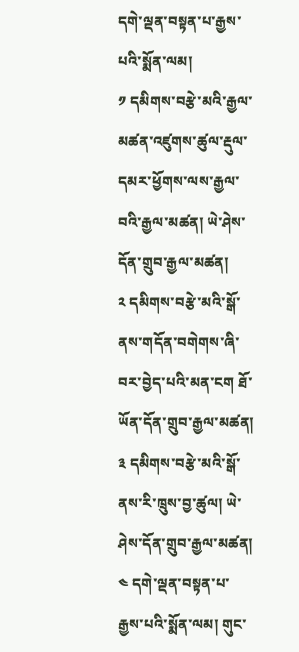དགེ་ལྡན་བསྟན་པ་རྒྱས་པའི་སྨོན་ལམ།
༡ དམིགས་བརྩེ་མའི་རྒྱལ་མཚན་འཛུགས་ཚུལ་རྡུལ་དམར་ཕྱོགས་ལས་རྒྱལ་བའི་རྒྱལ་མཚན། ཡེ་ཤེས་དོན་གྲུབ་རྒྱལ་མཚན།
༢ དམིགས་བརྩེ་མའི་སྒོ་ནས་གདོན་བགེགས་ཞི་བར་བྱེད་པའི་མན་ངག ཐོ་ཡོན་དོན་གྲུབ་རྒྱལ་མཚན།
༣ དམིགས་བརྩེ་མའི་སྒོ་ནས་རི་ཁྲུས་བྱ་ཚུལ། ཡེ་ཤེས་དོན་གྲུབ་རྒྱལ་མཚན།
༤ དགེ་ལྡན་བསྟན་པ་རྒྱས་པའི་སྨོན་ལམ། གུང་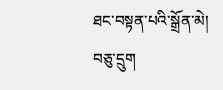ཐང་བསྟན་པའི་སྒྲོན་མེ།
བཅུ་དྲུག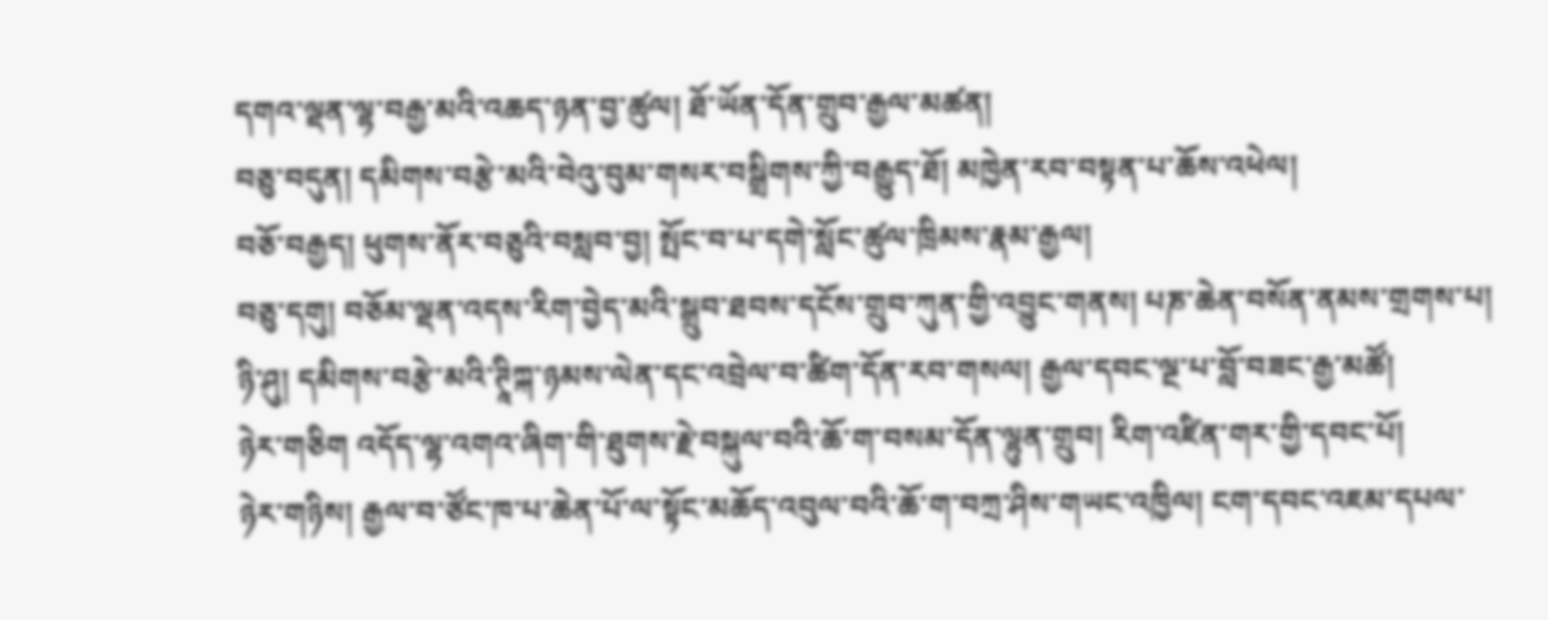དགའ་ལྡན་ལྷ་བརྒྱ་མའི་འཆད་ཉན་བྱ་ཚུལ། ཐོ་ཡོན་དོན་གྲུབ་རྒྱལ་མཚན།
བཅུ་བདུན། དམིགས་བརྩེ་མའི་བེའུ་བུམ་གསར་བསྒྲིགས་ཀྱི་བརྒྱུད་ཐོ། མཁྱེན་རབ་བསྟན་པ་ཆོས་འཕེལ།
བཅོ་བརྒྱད། ཕུགས་ནོར་བཅུའི་བསླབ་བྱ། སྤོང་བ་པ་དགེ་སློང་ཚུལ་ཁྲིམས་རྣམ་རྒྱལ།
བཅུ་དགུ། བཅོམ་ལྡན་འདས་རིག་བྱེད་མའི་སྒྲུབ་ཐབས་དངོས་གྲུབ་ཀུན་གྱི་འབྱུང་གནས། པཎ་ཆེན་བསོན་ནམས་གྲགས་པ།
ཉི་ཤུ། དམིགས་བརྩེ་མའི་ཊཱིཀྐ་ཉམས་ལེན་དང་འབྲེལ་བ་ཚིག་དོན་རབ་གསལ། རྒྱལ་དབང་ལྔ་པ་བློ་བཟང་རྒྱ་མཚོ།
ཉེར་གཅིག འདོད་ལྷ་འགའ་ཞིག་གི་ཐུགས་རྗེ་བསྐུལ་བའི་ཆོ་ག་བསམ་དོན་ལྷུན་གྲུབ། རིག་འཛིན་གར་གྱི་དབང་པོ།
ཉེར་གཉིས། རྒྱལ་བ་ཙོང་ཁ་པ་ཆེན་པོ་ལ་སྟོང་མཆོད་འབུལ་བའི་ཆོ་ག་བཀྲ་ཤིས་གཡང་འཁྱིལ། ངག་དབང་འཇམ་དཔལ་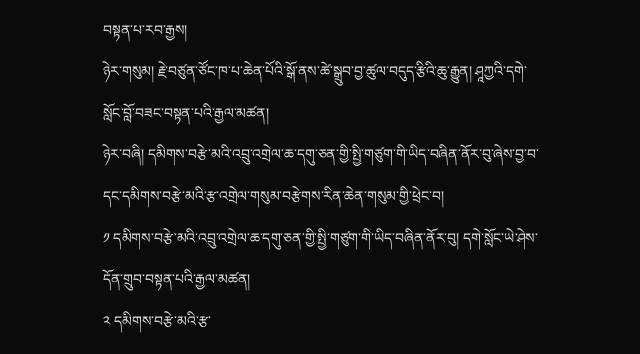བསྟན་པ་རབ་རྒྱས།
ཉེར་གསུམ། རྗེ་བཙུན་ཙོང་ཁ་པ་ཆེན་པོའི་སྒོ་ནས་ཚེ་སྒྲུབ་བྱ་ཚུལ་བདུད་རྩིའི་ཆུ་རྒྱུན། ཤཱཀྱའི་དགེ་སློང་བློ་བཟང་བསྟན་པའི་རྒྱལ་མཚན།
ཉེར་བཞི། དམིགས་བརྩེ་མའི་འབྲུ་འགྲེལ་ཆ་དགུ་ཅན་གྱི་སྤྱི་གཙུག་གི་ཡིད་བཞིན་ནོར་བུ་ཞེས་བྱ་བ་དང་དམིགས་བརྩེ་མའི་རྩ་འགྲེལ་གསུམ་བརྩེགས་རིན་ཆེན་གསུམ་གྱི་ཕྲེང་བ།
༡ དམིགས་བརྩེ་མའི་འབྲུ་འགྲེལ་ཆ་དགུ་ཅན་གྱི་སྤྱི་གཙུག་གི་ཡིད་བཞིན་ནོར་བུ། དགེ་སློང་ཡེ་ཤེས་དོན་གྲུབ་བསྟན་པའི་རྒྱལ་མཚན།
༢ དམིགས་བརྩེ་མའི་རྩ་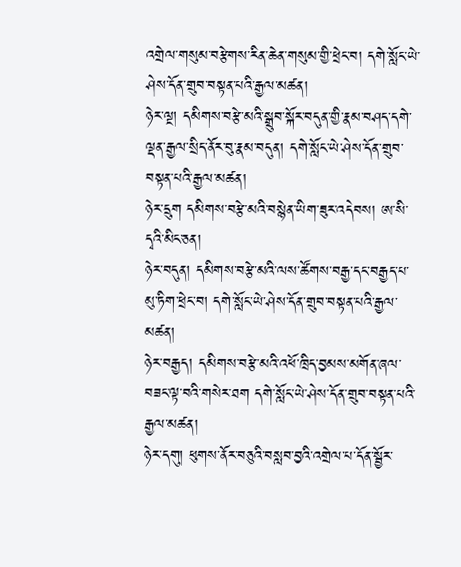འགྲེལ་གསུམ་བརྩེགས་རིན་ཆེན་གསུམ་གྱི་ཕྲེང་བ། དགེ་སློང་ཡེ་ཤེས་དོན་གྲུབ་བསྟན་པའི་རྒྱལ་མཚན།
ཉེར་ལྔ། དམིགས་བརྩེ་མའི་སྒྲུབ་སྐོར་བདུན་གྱི་རྣམ་བཤད་དགེ་ལྡན་རྒྱལ་སྲིད་ནོར་བུ་རྣམ་བདུན། དགེ་སློང་ཡེ་ཤེས་དོན་གྲུབ་བསྟན་པའི་རྒྱལ་མཚན།
ཉེར་དྲུག དམིགས་བརྩེ་མའི་བསྙེན་ཡིག་ཟུར་འདེབས། ཨ་སི་དྭའི་མིང་ཅན།
ཉེར་བདུན། དམིགས་བརྩེ་མའི་ལས་ཚོགས་བརྒྱ་དང་བརྒྱད་པ་མུ་ཏིག་ཕྲེང་བ། དགེ་སློང་ཡེ་ཤེས་དོན་གྲུབ་བསྟན་པའི་རྒྱལ་མཚན།
ཉེར་བརྒྱད། དམིགས་བརྩེ་མའི་འཕོ་ཁྲིད་བྱམས་མགོན་ཞལ་བཟང་ལྟ་བའི་གསེར་ཐག དགེ་སློང་ཡེ་ཤེས་དོན་གྲུབ་བསྟན་པའི་རྒྱལ་མཚན།
ཉེར་དགུ། ཕུགས་ནོར་བཅུའི་བསླབ་བྱའི་འགྲེལ་པ་དོན་སྦྱོར་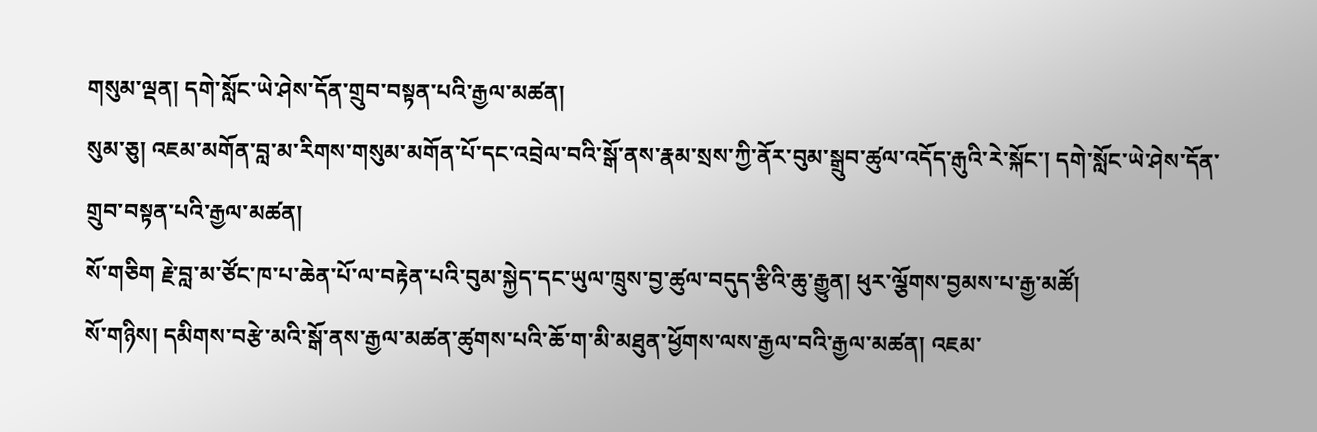གསུམ་ལྡན། དགེ་སློང་ཡེ་ཤེས་དོན་གྲུབ་བསྟན་པའི་རྒྱལ་མཚན།
སུམ་ཅུ། འཇམ་མགོན་བླ་མ་རིགས་གསུམ་མགོན་པོ་དང་འབྲེལ་བའི་སྒོ་ནས་རྣམ་སྲས་ཀྱི་ནོར་བུམ་སྒྲུབ་ཚུལ་འདོད་རྒུའི་རེ་སྐོང་། དགེ་སློང་ཡེ་ཤེས་དོན་གྲུབ་བསྟན་པའི་རྒྱལ་མཚན།
སོ་གཅིག རྗེ་བླ་མ་ཙོང་ཁ་པ་ཆེན་པོ་ལ་བརྟེན་པའི་བུམ་སྐྱེད་དང་ཡུལ་ཁྲུས་བྱ་ཚུལ་བདུད་རྩིའི་ཆུ་རྒྱུན། ཕུར་ལྕོགས་བྱམས་པ་རྒྱ་མཚོ།
སོ་གཉིས། དམིགས་བརྩེ་མའི་སྒོ་ནས་རྒྱལ་མཚན་ཚུགས་པའི་ཆོ་ག་མི་མཐུན་ཕྱོགས་ལས་རྒྱལ་བའི་རྒྱལ་མཚན། འཇམ་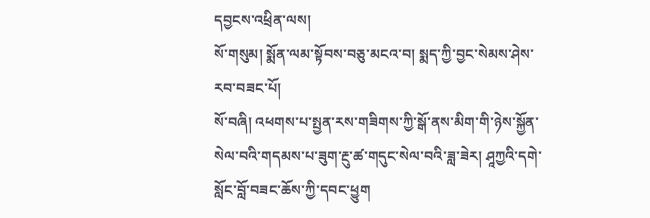དབྱངས་འཕྲིན་ལས།
སོ་གསུམ། སྨོན་ལམ་སྟོབས་བཅུ་མངའ་བ། སྨད་ཀྱི་བྱང་སེམས་ཤེས་རབ་བཟང་པོ།
སོ་བཞི། འཕགས་པ་སྤྱན་རས་གཟིགས་ཀྱི་སྒོ་ནས་མིག་གི་ཉེས་སྐྱོན་སེལ་བའི་གདམས་པ་ཟུག་རྔུ་ཚ་གདུང་སེལ་བའི་ཟླ་ཟེར། ཤཱཀྱའི་དགེ་སློང་བློ་བཟང་ཆོས་ཀྱི་དབང་ཕྱུག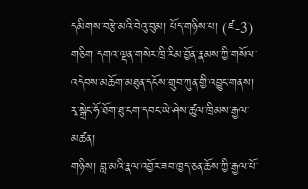དམིགས་བརྩེ་མའི་བེའུ་བུམ། པོད་གཉིས་པ། (ཛ-3)
གཅིག དགའ་ལྡན་གསེར་ཁྲི་རིམ་བྱོན་རྣམས་ཀྱི་གསོལ་འདེབས་མཆོག་མཐུན་དངོས་གྲུབ་ཀུན་གྱི་འབྱུང་གནས། རྭ་སྒྲེང་ཧོ་ཐོག་ཐུ་ངག་དབང་ཡེ་ཤེས་ཚུལ་ཁྲིམས་རྒྱལ་མཚན།
གཉིས། བླ་མའི་རྣལ་འབྱོར་ཟབ་ཁྱད་ཅན་ཆོས་ཀྱི་རྒྱལ་པོ་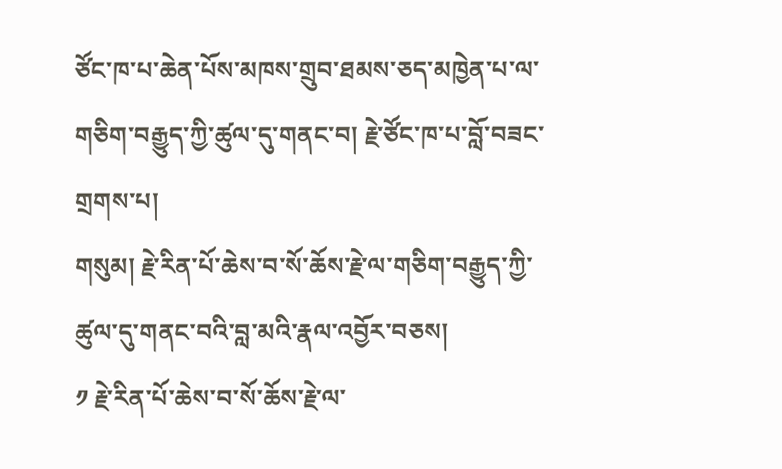ཙོང་ཁ་པ་ཆེན་པོས་མཁས་གྲུབ་ཐམས་ཅད་མཁྱེན་པ་ལ་གཅིག་བརྒྱུད་ཀྱི་ཚུལ་དུ་གནང་བ། རྗེ་ཙོང་ཁ་པ་བློ་བཟང་གྲགས་པ།
གསུམ། རྗེ་རིན་པོ་ཆེས་བ་སོ་ཆོས་རྗེ་ལ་གཅིག་བརྒྱུད་ཀྱི་ཚུལ་དུ་གནང་བའི་བླ་མའི་རྣལ་འབྱོར་བཅས།
༡ རྗེ་རིན་པོ་ཆེས་བ་སོ་ཆོས་རྗེ་ལ་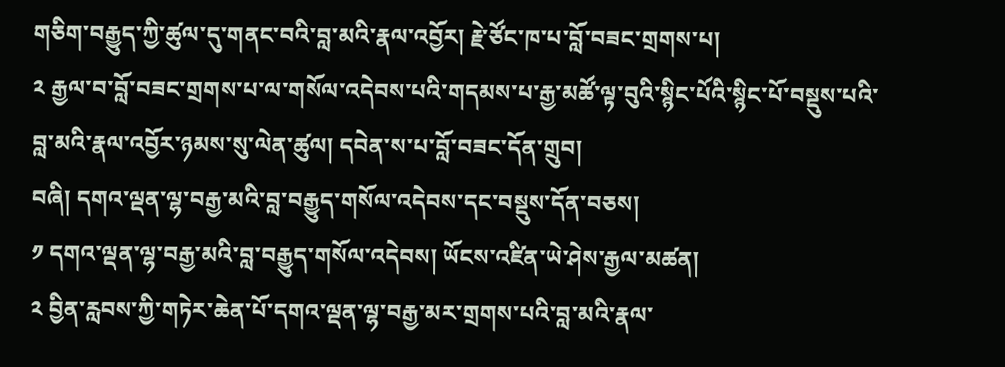གཅིག་བརྒྱུད་ཀྱི་ཚུལ་དུ་གནང་བའི་བླ་མའི་རྣལ་འབྱོར། རྗེ་ཙོང་ཁ་པ་བློ་བཟང་གྲགས་པ།
༢ རྒྱལ་བ་བློ་བཟང་གྲགས་པ་ལ་གསོལ་འདེབས་པའི་གདམས་པ་རྒྱ་མཚོ་ལྟ་བུའི་སྙིང་པོའི་སྙིང་པོ་བསྡུས་པའི་བླ་མའི་རྣལ་འབྱོར་ཉམས་སུ་ལེན་ཚུལ། དབེན་ས་པ་བློ་བཟང་དོན་གྲུབ།
བཞི། དགའ་ལྡན་ལྷ་བརྒྱ་མའི་བླ་བརྒྱུད་གསོལ་འདེབས་དང་བསྡུས་དོན་བཅས།
༡ དགའ་ལྡན་ལྷ་བརྒྱ་མའི་བླ་བརྒྱུད་གསོལ་འདེབས། ཡོངས་འཛིན་ཡེ་ཤེས་རྒྱལ་མཚན།
༢ བྱིན་རླབས་ཀྱི་གཏེར་ཆེན་པོ་དགའ་ལྡན་ལྷ་བརྒྱ་མར་གྲགས་པའི་བླ་མའི་རྣལ་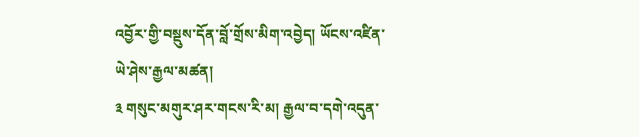འབྱོར་གྱི་བསྡུས་དོན་བློ་གྲོས་མིག་འབྱེད། ཡོངས་འཛིན་ཡེ་ཤེས་རྒྱལ་མཚན།
༣ གསུང་མགུར་ཤར་གངས་རི་མ། རྒྱལ་བ་དགེ་འདུན་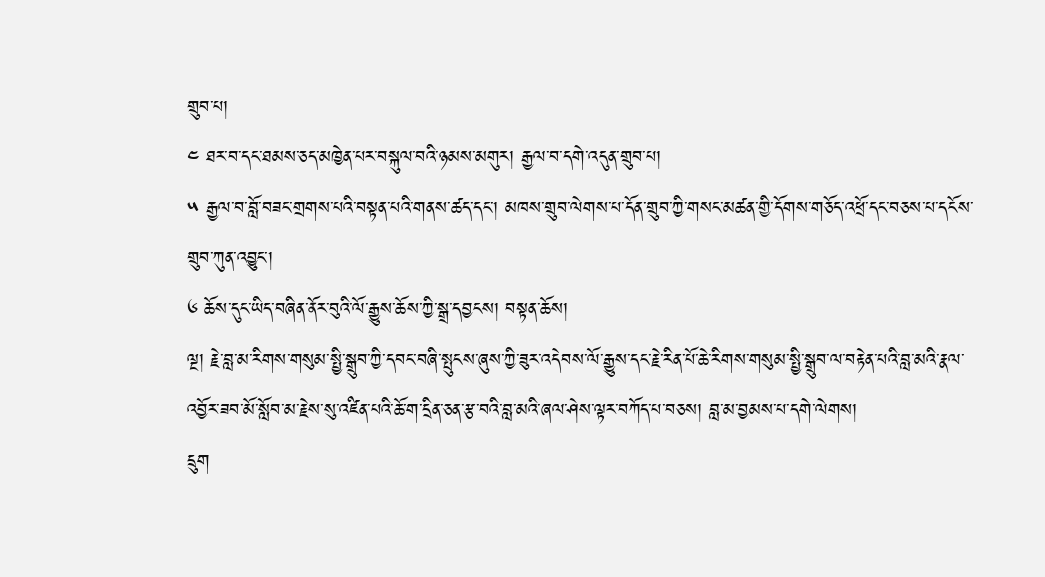གྲུབ་པ།
༤ ཐར་བ་དང་ཐམས་ཅད་མཁྱེན་པར་བསྐུལ་བའི་ཉམས་མགུར། རྒྱལ་བ་དགེ་འདུན་གྲུབ་པ།
༥ རྒྱལ་བ་བློ་བཟང་གྲགས་པའི་བསྟན་པའི་གནས་ཚད་དང་། མཁས་གྲུབ་ལེགས་པ་དོན་གྲུབ་ཀྱི་གསང་མཚན་གྱི་དོགས་གཅོད་འཕྲོ་དང་བཅས་པ་དངོས་གྲུབ་ཀུན་འབྱུང་།
༦ ཆོས་དུང་ཡིད་བཞིན་ནོར་བུའི་ལོ་རྒྱུས་ཆོས་ཀྱི་སྒྲ་དབྱངས། བསྟན་ཆོས།
ལྔ། རྗེ་བླ་མ་རིགས་གསུམ་སྤྱི་སྒྲུབ་ཀྱི་དབང་བཞི་སྤུངས་ཞུས་ཀྱི་ཟུར་འདེབས་ལོ་རྒྱུས་དང་རྗེ་རིན་པོ་ཆེ་རིགས་གསུམ་སྤྱི་སྒྲུབ་ལ་བརྟེན་པའི་བླ་མའི་རྣལ་འབྱོར་ཟབ་མོ་སློབ་མ་རྗེས་སུ་འཛིན་པའི་ཆོ་ག་དྲིན་ཅན་རྩ་བའི་བླ་མའི་ཞལ་ཤེས་ལྟར་བཀོད་པ་བཅས། བླ་མ་བྱམས་པ་དགེ་ལེགས།
དྲུག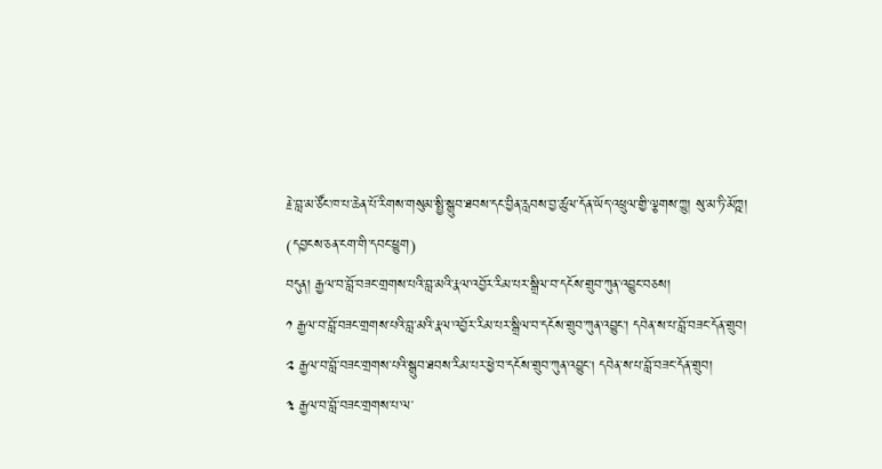རྗེ་བླ་མ་ཙོང་ཁ་པ་ཆེན་པོ་རིགས་གསུམ་སྤྱི་སྒྲུབ་ཐབས་དང་བྱིན་རླབས་བྱ་ཚུལ་དོན་ཡོད་འཕྲུལ་གྱི་ལྕགས་ཀྱུ། སུ་མ་ཏི་མོཀྵ། (དབྱངས་ཅན་ངག་གི་དབང་ཕྱུག)
བདུན། རྒྱལ་བ་བློ་བཟང་གྲགས་པའི་བླ་མའི་རྣལ་འབྱོར་རིམ་པར་སྒྲིལ་བ་དངོས་གྲུབ་ཀུན་འབྱུང་བཅས།
༡ རྒྱལ་བ་བློ་བཟང་གྲགས་པའི་བླ་མའི་རྣལ་འབྱོར་རིམ་པར་སྒྲིལ་བ་དངོས་གྲུབ་ཀུན་འབྱུང་། དབེན་ས་པ་བློ་བཟང་དོན་གྲུབ།
༢ རྒྱལ་བ་བློ་བཟང་གྲགས་པའི་སྒྲུབ་ཐབས་རིམ་པར་ཕྱེ་བ་དངོས་གྲུབ་ཀུན་འབྱུང། དབེན་ས་པ་བློ་བཟང་དོན་གྲུབ།
༣ རྒྱལ་བ་བློ་བཟང་གྲགས་པ་ལ་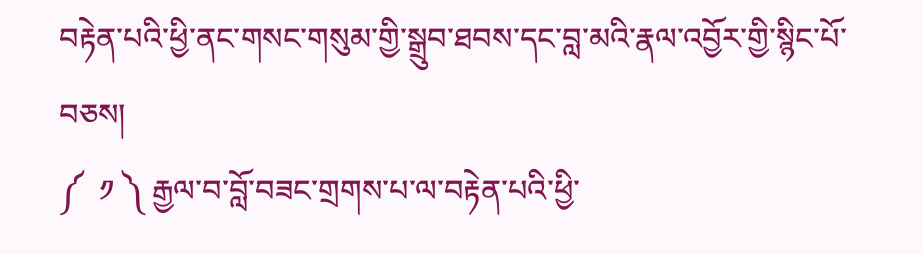བརྟེན་པའི་ཕྱི་ནང་གསང་གསུམ་གྱི་སྒྲུབ་ཐབས་དང་བླ་མའི་རྣལ་འབྱོར་གྱི་སྙིང་པོ་བཅས།
༼  ༡ ༽ རྒྱལ་བ་བློ་བཟང་གྲགས་པ་ལ་བརྟེན་པའི་ཕྱི་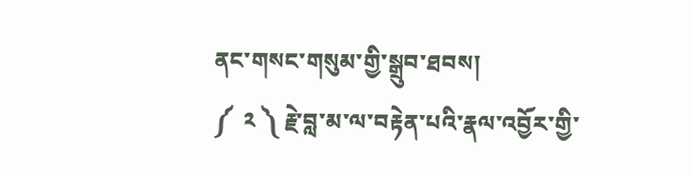ནང་གསང་གསུམ་གྱི་སྒྲུབ་ཐབས།
༼  ༢ ༽ རྗེ་བླ་མ་ལ་བརྟེན་པའི་རྣལ་འབྱོར་གྱི་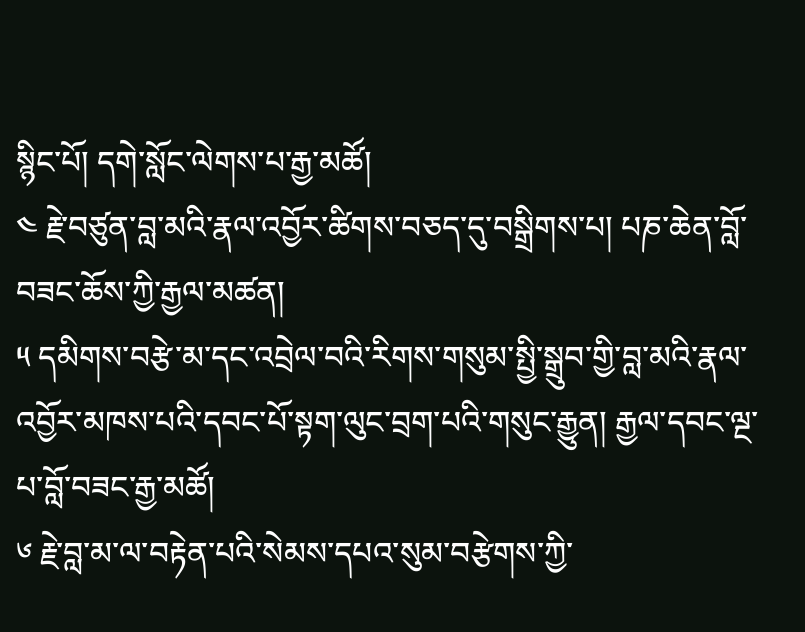སྙིང་པོ། དགེ་སློང་ལེགས་པ་རྒྱ་མཚོ།
༤ རྗེ་བཙུན་བླ་མའི་རྣལ་འབྱོར་ཚིགས་བཅད་དུ་བསྒྲིགས་པ། པཎ་ཆེན་བློ་བཟང་ཆོས་ཀྱི་རྒྱལ་མཚན།
༥ དམིགས་བརྩེ་མ་དང་འབྲེལ་བའི་རིགས་གསུམ་སྤྱི་སྒྲུབ་གྱི་བླ་མའི་རྣལ་འབྱོར་མཁས་པའི་དབང་པོ་སྟག་ལུང་བྲག་པའི་གསུང་རྒྱུན། རྒྱལ་དབང་ལྔ་པ་བློ་བཟང་རྒྱ་མཚོ།
༦ རྗེ་བླ་མ་ལ་བརྟེན་པའི་སེམས་དཔའ་སུམ་བརྩེགས་ཀྱི་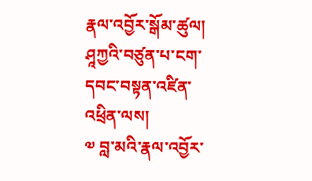རྣལ་འབྱོར་སྒོམ་ཚུལ། ཤཱཀྱའི་བཙུན་པ་ངག་དབང་བསྟན་འཛིན་འཕྲིན་ལས།
༧ བླ་མའི་རྣལ་འབྱོར་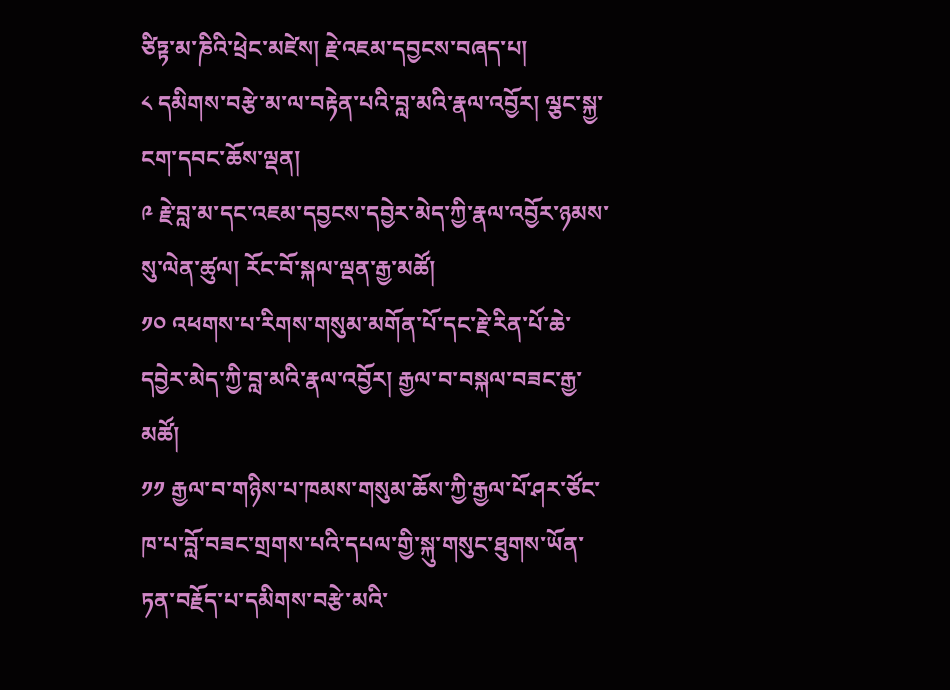ཙིཏྟ་མ་ཎིའི་ཕྲེང་མཛེས། རྗེ་འཇམ་དབྱངས་བཞད་པ།
༨ དམིགས་བརྩེ་མ་ལ་བརྟེན་པའི་བླ་མའི་རྣལ་འབྱོར། ལྕང་སྐྱ་ངག་དབང་ཆོས་ལྡན།
༩ རྗེ་བླ་མ་དང་འཇམ་དབྱངས་དབྱེར་མེད་ཀྱི་རྣལ་འབྱོར་ཉམས་སུ་ལེན་ཚུལ། རོང་བོ་སྐལ་ལྡན་རྒྱ་མཚོ།
༡༠ འཕགས་པ་རིགས་གསུམ་མགོན་པོ་དང་རྗེ་རིན་པོ་ཆེ་དབྱེར་མེད་ཀྱི་བླ་མའི་རྣལ་འབྱོར། རྒྱལ་བ་བསྐལ་བཟང་རྒྱ་མཚོ།
༡༡ རྒྱལ་བ་གཉིས་པ་ཁམས་གསུམ་ཆོས་ཀྱི་རྒྱལ་པོ་ཤར་ཙོང་ཁ་པ་བློ་བཟང་གྲགས་པའི་དཔལ་གྱི་སྐུ་གསུང་ཐུགས་ཡོན་ཏན་བརྗོད་པ་དམིགས་བརྩེ་མའི་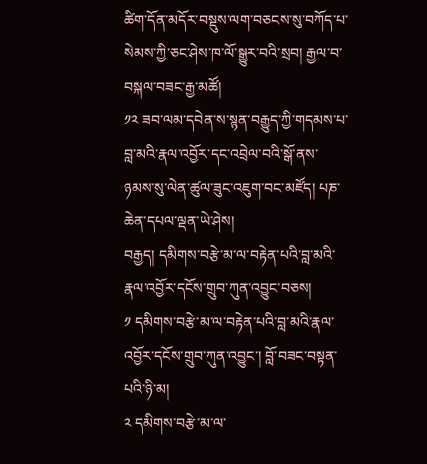ཚིག་དོན་མདོར་བསྡུས་ལག་བཅངས་སུ་བཀོད་པ་སེམས་ཀྱི་ཅང་ཤེས་ཁ་ལོ་སྒྱུར་བའི་སྲབ། རྒྱལ་བ་བསྐལ་བཟང་རྒྱ་མཚོ།
༡༢ ཟབ་ལམ་དབེན་ས་སྙན་བརྒྱུད་ཀྱི་གདམས་པ་བླ་མའི་རྣལ་འབྱོར་དང་འབྲེལ་བའི་སྒོ་ནས་ཉམས་སུ་ལེན་ཚུལ་ཟུང་འཇུག་བང་མཛོད། པཎ་ཆེན་དཔལ་ལྡན་ཡེ་ཤེས།
བརྒྱད། དམིགས་བརྩེ་མ་ལ་བརྟེན་པའི་བླ་མའི་རྣལ་འབྱོར་དངོས་གྲུབ་ཀུན་འབྱུང་བཅས།
༡ དམིགས་བརྩེ་མ་ལ་བརྟེན་པའི་བླ་མའི་རྣལ་འབྱོར་དངོས་གྲུབ་ཀུན་འབྱུང་། བློ་བཟང་བསྟན་པའི་ཉི་མ།
༢ དམིགས་བརྩེ་མ་ལ་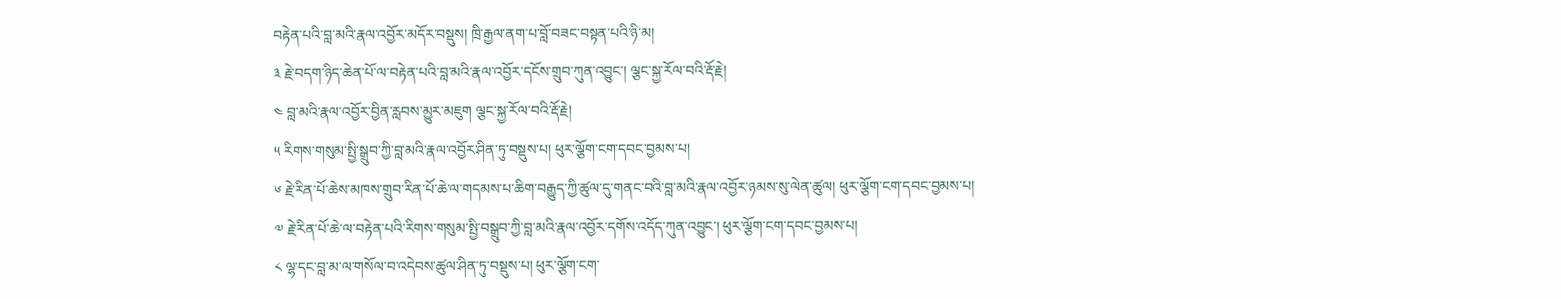བརྟེན་པའི་བླ་མའི་རྣལ་འབྱོར་མདོར་བསྡུས། ཁྲི་རྒྱལ་ནག་པ་བློ་བཟང་བསྟན་པའི་ཉི་མ།
༣ རྗེ་བདག་ཉིད་ཆེན་པོ་ལ་བརྟེན་པའི་བླ་མའི་རྣལ་འབྱོར་དངོས་གྲུབ་ཀུན་འབྱུང་། ལྕང་སྐྱ་རོལ་བའི་རྡོ་རྗེ།
༤ བླ་མའི་རྣལ་འབྱོར་བྱིན་རླབས་མྱུར་མཇུག ལྕང་སྐྱ་རོལ་བའི་རྡོ་རྗེ།
༥ རིགས་གསུམ་སྤྱི་སྒྲུབ་ཀྱི་བླ་མའི་རྣལ་འབྱོར་ཤིན་ཏུ་བསྡུས་པ། ཕུར་ལྕོག་ངག་དབང་བྱམས་པ།
༦ རྗེ་རིན་པོ་ཆེས་མཁས་གྲུབ་རིན་པོ་ཆེ་ལ་གདམས་པ་ཆིག་བརྒྱུད་ཀྱི་ཚུལ་དུ་གནང་བའི་བླ་མའི་རྣལ་འབྱོར་ཉམས་སུ་ལེན་ཚུལ། ཕུར་ལྕོག་ངག་དབང་བྱམས་པ།
༧ རྗེ་རིན་པོ་ཆེ་ལ་བརྟེན་པའི་རིགས་གསུམ་སྤྱི་བསྒྲུབ་ཀྱི་བླ་མའི་རྣལ་འབྱོར་དགོས་འདོད་ཀུན་འབྱུང་། ཕུར་ལྕོག་ངག་དབང་བྱམས་པ།
༨ ལྷ་དང་བླ་མ་ལ་གསོལ་བ་འདེབས་ཚུལ་ཤིན་ཏུ་བསྡུས་པ། ཕུར་ལྕོག་ངག་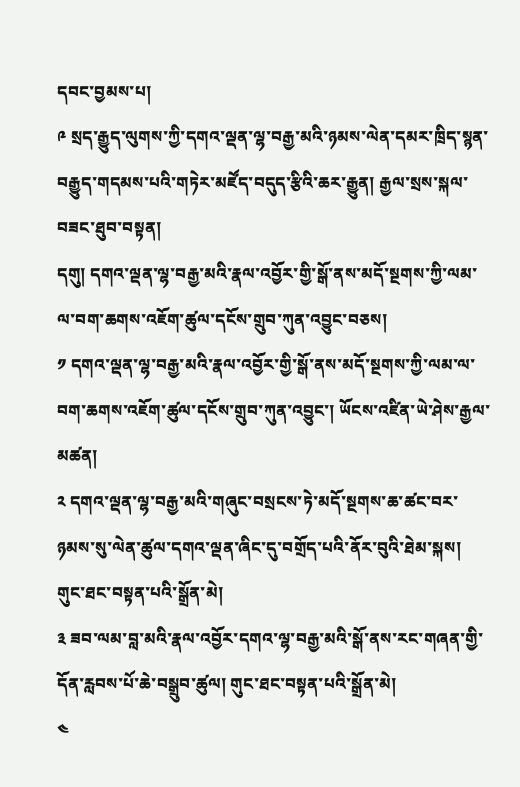དབང་བྱམས་པ།
༩ སྲད་རྒྱུད་ལུགས་ཀྱི་དགའ་ལྡན་ལྷ་བརྒྱ་མའི་ཉམས་ལེན་དམར་ཁྲིད་སྙན་བརྒྱུད་གདམས་པའི་གཏེར་མཛོད་བདུད་རྩིའི་ཆར་རྒྱུན། རྒྱལ་སྲས་སྐལ་བཟང་ཐུབ་བསྟན།
དགུ། དགའ་ལྡན་ལྷ་བརྒྱ་མའི་རྣལ་འབྱོར་གྱི་སྒོ་ནས་མདོ་སྔགས་ཀྱི་ལམ་ལ་བག་ཆགས་འཇོག་ཚུལ་དངོས་གྲུབ་ཀུན་འབྱུང་བཅས།
༡ དགའ་ལྡན་ལྷ་བརྒྱ་མའི་རྣལ་འབྱོར་གྱི་སྒོ་ནས་མདོ་སྔགས་ཀྱི་ལམ་ལ་བག་ཆགས་འཇོག་ཚུལ་དངོས་གྲུབ་ཀུན་འབྱུང་། ཡོངས་འཛིན་ཡེ་ཤེས་རྒྱལ་མཚན།
༢ དགའ་ལྡན་ལྷ་བརྒྱ་མའི་གཞུང་བསྲངས་ཏེ་མདོ་སྔགས་ཆ་ཚང་བར་ཉམས་སུ་ལེན་ཚུལ་དགའ་ལྡན་ཞིང་དུ་བགྲོད་པའི་ནོར་བུའི་ཐེམ་སྐས། གུང་ཐང་བསྟན་པའི་སྒྲོན་མེ།
༣ ཟབ་ལམ་བླ་མའི་རྣལ་འབྱོར་དགའ་ལྷ་བརྒྱ་མའི་སྒོ་ནས་རང་གཞན་གྱི་དོན་རླབས་པོ་ཆེ་བསྒྲུབ་ཚུལ། གུང་ཐང་བསྟན་པའི་སྒྲོན་མེ།
༤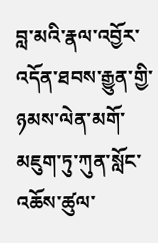བླ་མའི་རྣལ་འབྱོར་འདོན་ཐབས་རྒྱུན་གྱི་ཉམས་ལེན་མགོ་མཇུག་ཏུ་ཀུན་སློང་འཆོས་ཚུལ་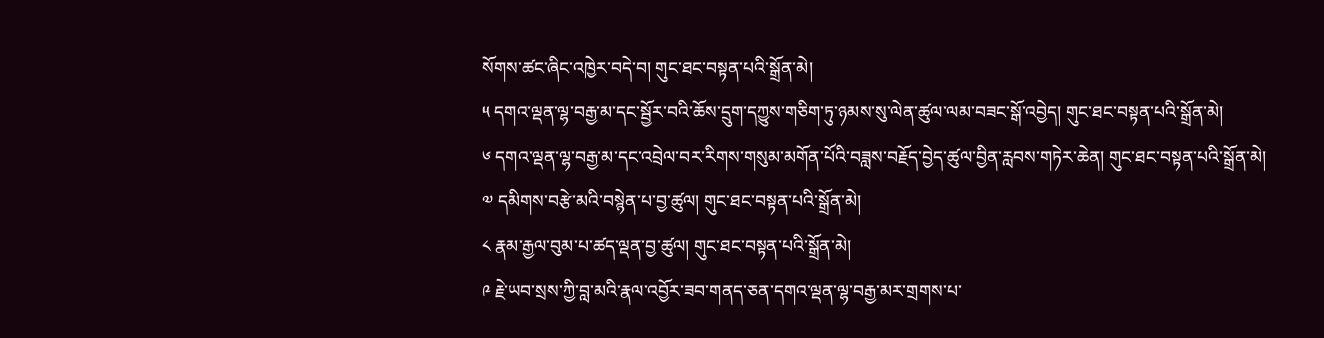སོགས་ཚང་ཞིང་འཁྱེར་བདེ་བ། གུང་ཐང་བསྟན་པའི་སྒྲོན་མེ།
༥ དགའ་ལྡན་ལྷ་བརྒྱ་མ་དང་སྦྱོར་བའི་ཆོས་དྲུག་དཀྱུས་གཅིག་ཏུ་ཉམས་སུ་ལེན་ཚུལ་ལམ་བཟང་སྒོ་འབྱེད། གུང་ཐང་བསྟན་པའི་སྒྲོན་མེ།
༦ དགའ་ལྡན་ལྷ་བརྒྱ་མ་དང་འབྲེལ་བར་རིགས་གསུམ་མགོན་པོའི་བཟླས་བརྗོད་བྱེད་ཚུལ་བྱིན་རླབས་གཏེར་ཆེན། གུང་ཐང་བསྟན་པའི་སྒྲོན་མེ།
༧ དམིགས་བརྩེ་མའི་བསྙེན་པ་བྱ་ཚུལ། གུང་ཐང་བསྟན་པའི་སྒྲོན་མེ།
༨ རྣམ་རྒྱལ་བུམ་པ་ཚད་ལྡན་བྱ་ཚུལ། གུང་ཐང་བསྟན་པའི་སྒྲོན་མེ།
༩ རྗེ་ཡབ་སྲས་ཀྱི་བླ་མའི་རྣལ་འབྱོར་ཟབ་གནད་ཅན་དགའ་ལྡན་ལྷ་བརྒྱ་མར་གྲགས་པ་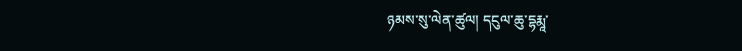ཉམས་སུ་ལེན་ཚུལ། དངུལ་ཆུ་དྷརྨཱ་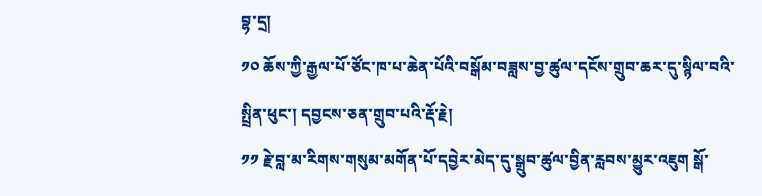བྷ་དྲ།
༡༠ ཆོས་ཀྱི་རྒྱལ་པོ་ཙོང་ཁ་པ་ཆེན་པོའི་བསྒོམ་བཟླས་བྱ་ཚུལ་དངོས་གྲུབ་ཆར་དུ་སྙིལ་བའི་སྤྲིན་ཕུང་། དབྱངས་ཅན་གྲུབ་པའི་རྡོ་རྗེ།
༡༡ རྗེ་བླ་མ་རིགས་གསུམ་མགོན་པོ་དབྱེར་མེད་དུ་སྒྲུབ་ཚུལ་བྱིན་རླབས་མྱུར་འཇུག སྒོ་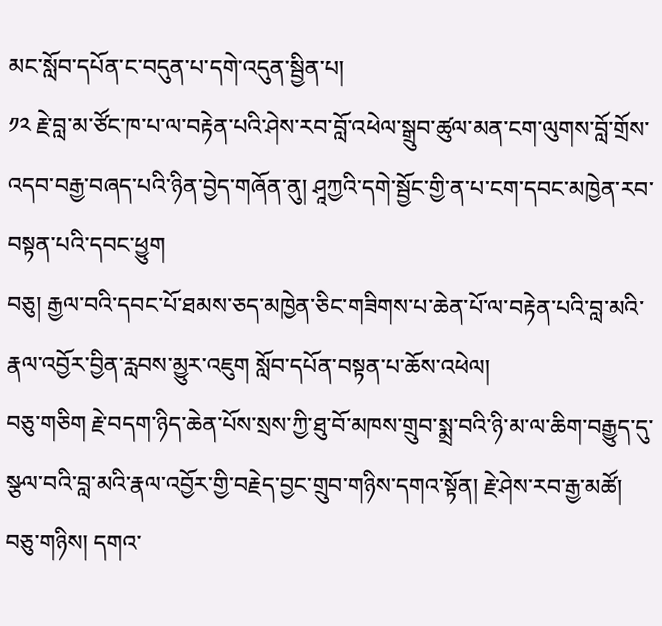མང་སློབ་དཔོན་ང་བདུན་པ་དགེ་འདུན་སྦྱིན་པ།
༡༢ རྗེ་བླ་མ་ཙོང་ཁ་པ་ལ་བརྟེན་པའི་ཤེས་རབ་བློ་འཕེལ་སྒྲུབ་ཚུལ་མན་ངག་ལུགས་བློ་གྲོས་འདབ་བརྒྱ་བཞད་པའི་ཉིན་བྱེད་གཞོན་ནུ། ཤཱཀྱའི་དགེ་སྦྱོང་གྱི་ན་པ་ངག་དབང་མཁྱེན་རབ་བསྟན་པའི་དབང་ཕྱུག
བཅུ། རྒྱལ་བའི་དབང་པོ་ཐམས་ཅད་མཁྱེན་ཅིང་གཟིགས་པ་ཆེན་པོ་ལ་བརྟེན་པའི་བླ་མའི་རྣལ་འབྱོར་བྱིན་རླབས་མྱུར་འཇུག སློབ་དཔོན་བསྟན་པ་ཆོས་འཕེལ།
བཅུ་གཅིག རྗེ་བདག་ཉིད་ཆེན་པོས་སྲས་ཀྱི་ཐུ་བོ་མཁས་གྲུབ་སྨྲ་བའི་ཉི་མ་ལ་ཆིག་བརྒྱུད་དུ་སྩལ་བའི་བླ་མའི་རྣལ་འབྱོར་གྱི་བརྗེད་བྱང་གྲུབ་གཉིས་དགའ་སྟོན། རྗེ་ཤེས་རབ་རྒྱ་མཚོ།
བཅུ་གཉིས། དགའ་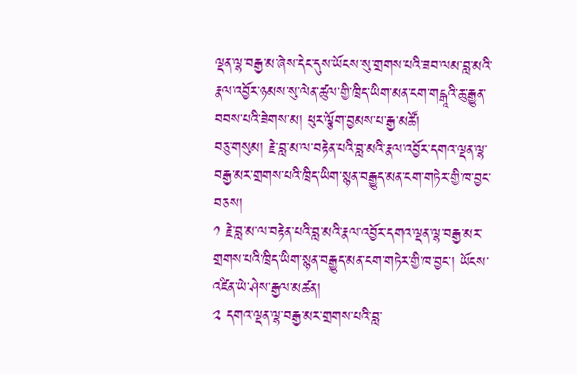ལྡན་ལྷ་བརྒྱ་མ་ཞེས་དེང་དུས་ཡོངས་སུ་གྲགས་པའི་ཟབ་ལམ་བླ་མའི་རྣལ་འབྱོར་ཉམས་སུ་ལེན་ཚུལ་གྱི་ཁྲིད་ཡིག་མན་ངག་གངྒཱའི་ཆུ་རྒྱུན་བབས་པའི་ཟེགས་མ། ཕུར་ལྕོག་བྱམས་པ་རྒྱ་མཚོ།
བཅུ་གསུམ། རྗེ་བླ་མ་ལ་བརྟེན་པའི་བླ་མའི་རྣལ་འབྱོར་དགའ་ལྡན་ལྷ་བརྒྱ་མར་གྲགས་པའི་ཁྲིད་ཡིག་སྙན་བརྒྱུད་མན་ངག་གཏེར་གྱི་ཁ་བྱང་བཅས།
༡ རྗེ་བླ་མ་ལ་བརྟེན་པའི་བླ་མའི་རྣལ་འབྱོར་དགའ་ལྡན་ལྷ་བརྒྱ་མར་གྲགས་པའི་ཁྲིད་ཡིག་སྙན་བརྒྱུད་མན་ངག་གཏེར་གྱི་ཁ་བྱང་། ཡོངས་འཛིན་ཡེ་ཤེས་རྒྱལ་མཚན།
༢ དགའ་ལྡན་ལྷ་བརྒྱ་མར་གྲགས་པའི་བླ་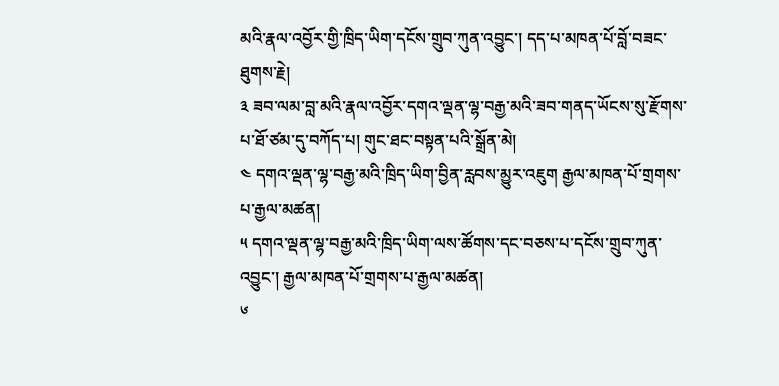མའི་རྣལ་འབྱོར་གྱི་ཁྲིད་ཡིག་དངོས་གྲུབ་ཀུན་འབྱུང་། དད་པ་མཁན་པོ་བློ་བཟང་ཐུགས་རྗེ།
༣ ཟབ་ལམ་བླ་མའི་རྣལ་འབྱོར་དགའ་ལྡན་ལྷ་བརྒྱ་མའི་ཟབ་གནད་ཡོངས་སུ་རྫོགས་པ་ཐོ་ཙམ་དུ་བཀོད་པ། གུང་ཐང་བསྟན་པའི་སྒྲོན་མེ།
༤ དགའ་ལྡན་ལྷ་བརྒྱ་མའི་ཁྲིད་ཡིག་བྱིན་རླབས་མྱུར་འཇུག རྒྱལ་མཁན་པོ་གྲགས་པ་རྒྱལ་མཚན།
༥ དགའ་ལྡན་ལྷ་བརྒྱ་མའི་ཁྲིད་ཡིག་ལས་ཚོགས་དང་བཅས་པ་དངོས་གྲུབ་ཀུན་འབྱུང་། རྒྱལ་མཁན་པོ་གྲགས་པ་རྒྱལ་མཚན།
༦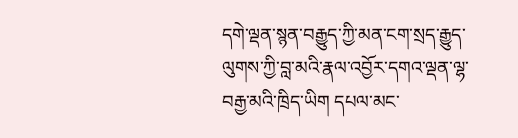དགེ་ལྡན་སྙན་བརྒྱུད་ཀྱི་མན་ངག་སྲད་རྒྱུད་ལུགས་ཀྱི་བླ་མའི་རྣལ་འབྱོར་དགའ་ལྡན་ལྷ་བརྒྱ་མའི་ཁྲིད་ཡིག དཔལ་མང་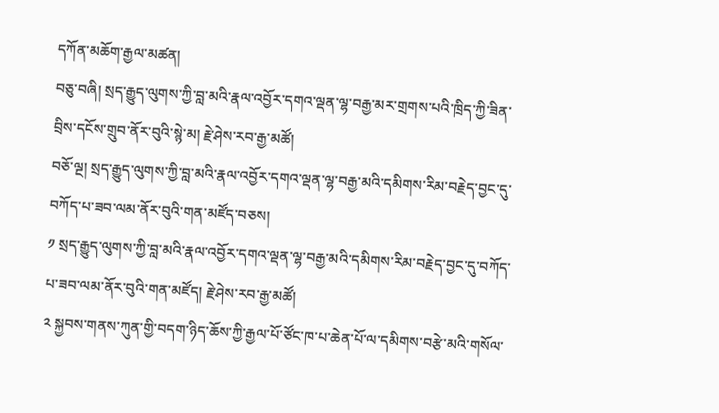དཀོན་མཆོག་རྒྱལ་མཚན།
བཅུ་བཞི། སྲད་རྒྱུད་ལུགས་ཀྱི་བླ་མའི་རྣལ་འབྱོར་དགའ་ལྡན་ལྷ་བརྒྱ་མར་གྲགས་པའི་ཁྲིད་ཀྱི་ཟིན་བྲིས་དངོས་གྲུབ་ནོར་བུའི་སྙེ་མ། རྗེ་ཤེས་རབ་རྒྱ་མཚོ།
བཅོ་ལྔ། སྲད་རྒྱུད་ལུགས་ཀྱི་བླ་མའི་རྣལ་འབྱོར་དགའ་ལྡན་ལྷ་བརྒྱ་མའི་དམིགས་རིམ་བརྗེད་བྱང་དུ་བཀོད་པ་ཟབ་ལམ་ནོར་བུའི་གན་མཛོད་བཅས།
༡ སྲད་རྒྱུད་ལུགས་ཀྱི་བླ་མའི་རྣལ་འབྱོར་དགའ་ལྡན་ལྷ་བརྒྱ་མའི་དམིགས་རིམ་བརྗེད་བྱང་དུ་བཀོད་པ་ཟབ་ལམ་ནོར་བུའི་གན་མཛོད། རྗེ་ཤེས་རབ་རྒྱ་མཚོ།
༢ སྐྱབས་གནས་ཀུན་གྱི་བདག་ཉིད་ཆོས་ཀྱི་རྒྱལ་པོ་ཙོང་ཁ་པ་ཆེན་པོ་ལ་དམིགས་བརྩེ་མའི་གསོལ་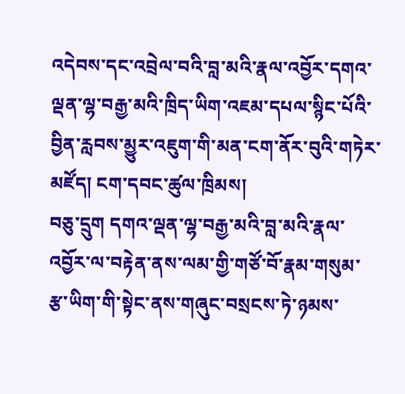འདེབས་དང་འབྲེལ་བའི་བླ་མའི་རྣལ་འབྱོར་དགའ་ལྡན་ལྷ་བརྒྱ་མའི་ཁྲིད་ཡིག་འཇམ་དཔལ་སྙིང་པོའི་བྱིན་རླབས་མྱུར་འཇུག་གི་མན་ངག་ནོར་བུའི་གཏེར་མཛོད། ངག་དབང་ཚུལ་ཁྲིམས།
བཅུ་དྲུག དགའ་ལྡན་ལྷ་བརྒྱ་མའི་བླ་མའི་རྣལ་འབྱོར་ལ་བརྟེན་ནས་ལམ་གྱི་གཙོ་བོ་རྣམ་གསུམ་རྩ་ཡིག་གི་སྟེང་ནས་གཞུང་བསྲངས་ཏེ་ཉམས་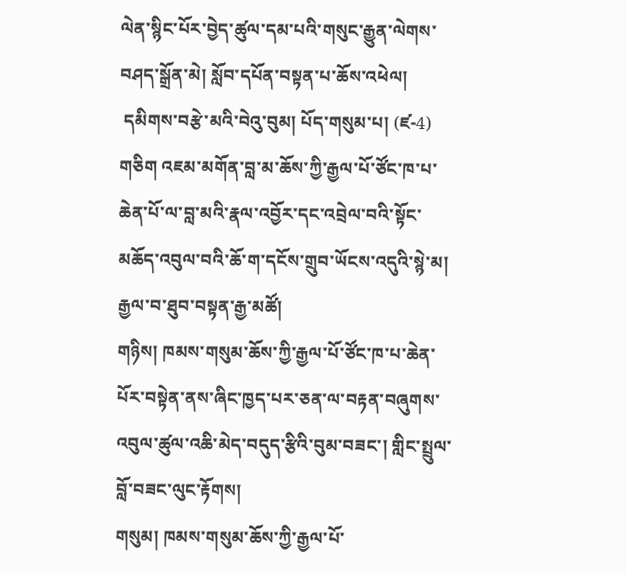ལེན་སྙིང་པོར་བྱེད་ཚུལ་དམ་པའི་གསུང་རྒྱུན་ལེགས་བཤད་སྒྲོན་མེ། སློབ་དཔོན་བསྟན་པ་ཆོས་འཕེལ།
 དམིགས་བརྩེ་མའི་བེའུ་བུམ། པོད་གསུམ་པ། (ཛ-4)
གཅིག འཇམ་མགོན་བླ་མ་ཆོས་ཀྱི་རྒྱལ་པོ་ཙོང་ཁ་པ་ཆེན་པོ་ལ་བླ་མའི་རྣལ་འབྱོར་དང་འབྲེལ་བའི་སྟོང་མཆོད་འབུལ་བའི་ཆོ་ག་དངོས་གྲུབ་ཡོངས་འདུའི་སྙེ་མ། རྒྱལ་བ་ཐུབ་བསྟན་རྒྱ་མཚོ།
གཉིས། ཁམས་གསུམ་ཆོས་ཀྱི་རྒྱལ་པོ་ཙོང་ཁ་པ་ཆེན་པོར་བསྟེན་ནས་ཞིང་ཁྱད་པར་ཅན་ལ་བརྟན་བཞུགས་འབུལ་ཚུལ་འཆི་མེད་བདུད་རྩིའི་བུམ་བཟང་། གླིང་སྤྲུལ་བློ་བཟང་ལུང་རྟོགས།
གསུམ། ཁམས་གསུམ་ཆོས་ཀྱི་རྒྱལ་པོ་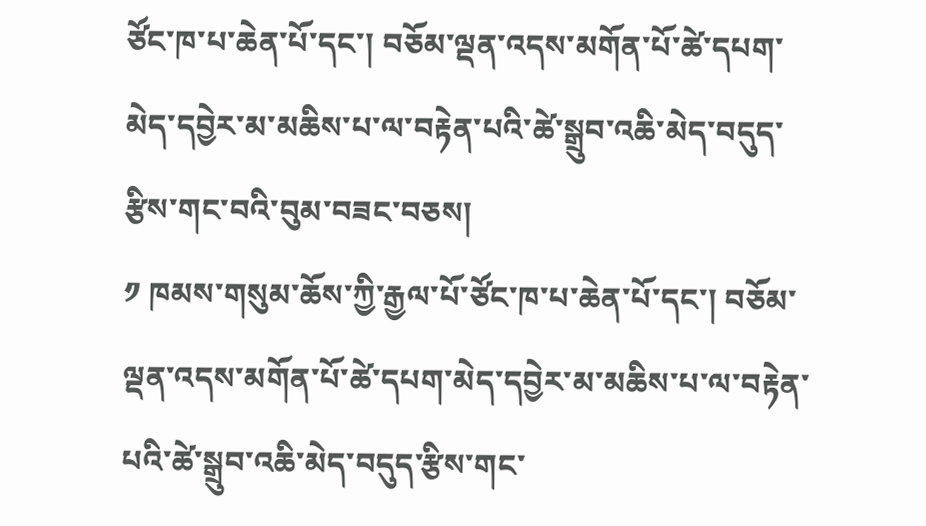ཙོང་ཁ་པ་ཆེན་པོ་དང་། བཅོམ་ལྡན་འདས་མགོན་པོ་ཚེ་དཔག་མེད་དབྱེར་མ་མཆིས་པ་ལ་བརྟེན་པའི་ཚེ་སྒྲུབ་འཆི་མེད་བདུད་རྩིས་གང་བའི་བུམ་བཟང་བཅས།
༡ ཁམས་གསུམ་ཆོས་ཀྱི་རྒྱལ་པོ་ཙོང་ཁ་པ་ཆེན་པོ་དང་། བཅོམ་ལྡན་འདས་མགོན་པོ་ཚེ་དཔག་མེད་དབྱེར་མ་མཆིས་པ་ལ་བརྟེན་པའི་ཚེ་སྒྲུབ་འཆི་མེད་བདུད་རྩིས་གང་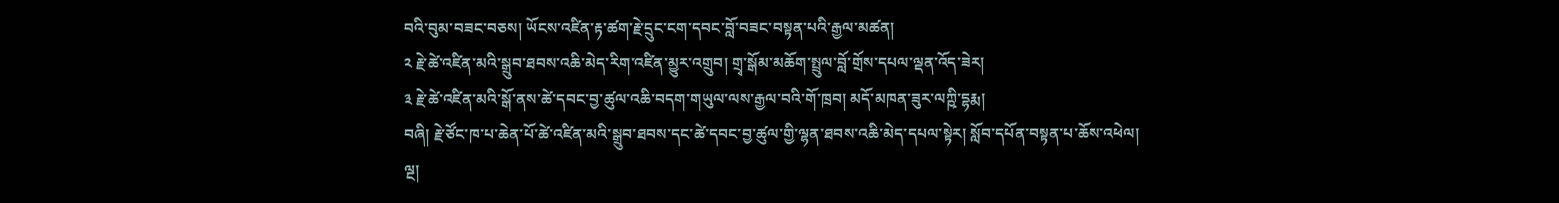བའི་བུམ་བཟང་བཅས། ཡོངས་འཛིན་རྟ་ཚག་རྗེ་དྲུང་ངག་དབང་བློ་བཟང་བསྟན་པའི་རྒྱལ་མཚན།
༢ རྗེ་ཚེ་འཛིན་མའི་སྒྲུབ་ཐབས་འཆི་མེད་རིག་འཛིན་མྱུར་འགྲུབ། གྲྭ་སྒོམ་མཆོག་སྤྲུལ་བློ་གྲོས་དཔལ་ལྡན་འོད་ཟེར།
༣ རྗེ་ཚེ་འཛིན་མའི་སྒོ་ནས་ཚེ་དབང་བྱ་ཚུལ་འཆི་བདག་གཡུལ་ལས་རྒྱལ་བའི་གོ་ཁྲབ། མདོ་མཁན་ཟུར་ལཀྵི་དྷརྨ།
བཞི། རྗེ་ཙོང་ཁ་པ་ཆེན་པོ་ཚེ་འཛིན་མའི་སྒྲུབ་ཐབས་དང་ཚེ་དབང་བྱ་ཚུལ་གྱི་ལྷན་ཐབས་འཆི་མེད་དཔལ་སྟེར། སློབ་དཔོན་བསྟན་པ་ཆོས་འཕེལ།
ལྔ།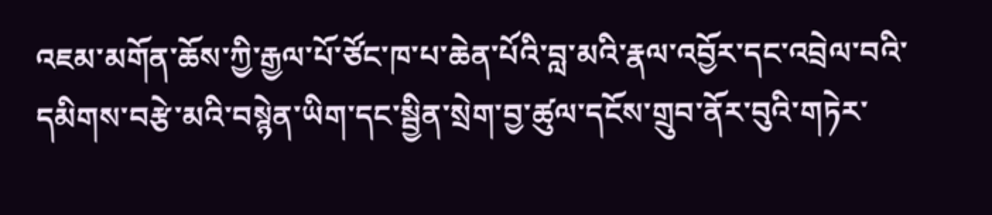འཇམ་མགོན་ཆོས་ཀྱི་རྒྱལ་པོ་ཙོང་ཁ་པ་ཆེན་པོའི་བླ་མའི་རྣལ་འབྱོར་དང་འབྲེལ་བའི་དམིགས་བརྩེ་མའི་བསྙེན་ཡིག་དང་སྦྱིན་སྲེག་བྱ་ཚུལ་དངོས་གྲུབ་ནོར་བུའི་གཏེར་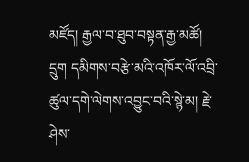མཛོད། རྒྱལ་བ་ཐུབ་བསྟན་རྒྱ་མཚོ།
དྲུག དམིགས་བརྩེ་མའི་འཁོར་ལོ་འབྲི་ཚུལ་དགེ་ལེགས་འབྱུང་བའི་སྙེ་མ། རྗེ་ཤེས་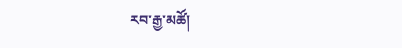རབ་རྒྱ་མཚོ།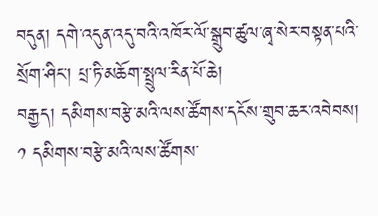བདུན། དགེ་འདུན་འདུ་བའི་འཁོར་ལོ་སྒྲུབ་ཚུལ་ཞྭ་སེར་བསྟན་པའི་སྲོག་ཤིང་། པྲ་ཏི་མཆོག་སྤྲུལ་རིན་པོ་ཆེ།
བརྒྱད། དམིགས་བརྩེ་མའི་ལས་ཚོགས་དངོས་གྲུབ་ཆར་འབེབས།
༡ དམིགས་བརྩེ་མའི་ལས་ཚོགས་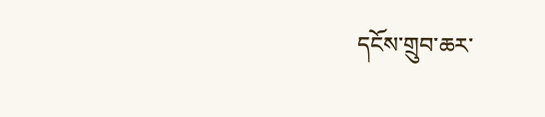དངོས་གྲུབ་ཆར་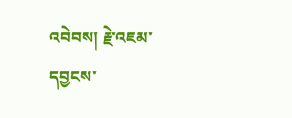འབེབས། རྗེ་འཇམ་དབྱངས་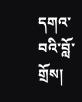དགའ་བའི་བློ་གྲོས།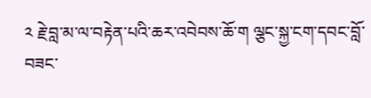༢ རྗེ་བླ་མ་ལ་བརྟེན་པའི་ཆར་འབེབས་ཆོ་ག ལྕང་སྐྱ་ངག་དབང་བློ་བཟང་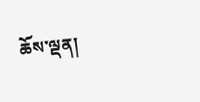ཆོས་ལྡན།